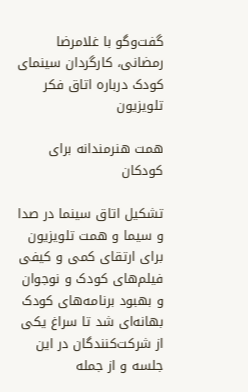گفت‌وگو با غلامرضا رمضانی، کارگردان سینمای کودک درباره اتاق فکر تلویزیون

همت هنرمندانه برای کودکان

تشکیل اتاق سینما در صدا و سیما و همت تلویزیون برای ارتقای کمی و کیفی فیلم‌های کودک و نوجوان و بهبود برنامه‌های کودک بهانه‌ای شد تا سراغ یکی از شرکت‌کنندگان در این جلسه و از جمله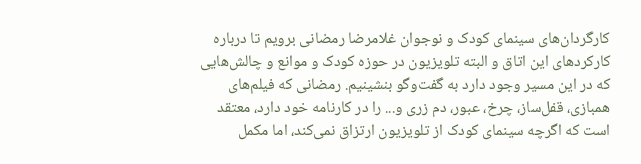کارگردان‌های سینمای کودک و نوجوان غلامرضا رمضانی برویم تا درباره کارکردهای این اتاق و البته تلویزیون در حوزه کودک و موانع و چالش‌هایی که در این مسیر وجود دارد به گفت‌وگو بنشینیم. رمضانی که فیلم‌های همبازی، قفل‌ساز، چرخ، عبور، دم زری و... را در کارنامه خود دارد، معتقد است که اگرچه سینمای کودک از تلویزیون ارتزاق نمی‌کند، اما مکمل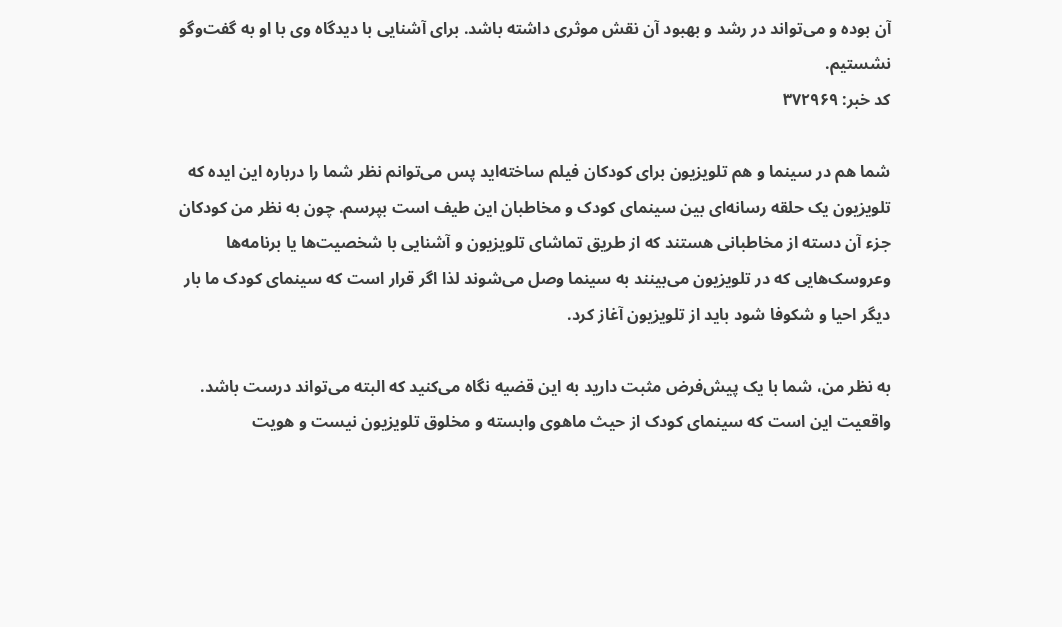آن بوده و می‌تواند در رشد و بهبود آن نقش موثری داشته باشد. برای آشنایی با دیدگاه وی با او به گفت‌وگو نشستیم.
کد خبر: ۳۷۲۹۶۹

شما هم در سینما و هم تلویزیون برای کودکان فیلم ساخته‌اید پس می‌توانم نظر شما را درباره این ‌ایده که تلویزیون یک حلقه رسانه‌ای بین سینمای کودک و مخاطبان این طیف است بپرسم. چون به نظر من کودکان جزء آن دسته از مخاطبانی هستند که از طریق تماشای تلویزیون و آشنایی با شخصیت‌ها یا برنامه‌ها وعروسک‌هایی که در تلویزیون می‌بینند به سینما وصل می‌شوند لذا اگر قرار است که سینمای کودک ما بار دیگر احیا و شکوفا شود باید از تلویزیون آغاز کرد.

به نظر من، شما با یک پیش‌فرض مثبت دارید به این قضیه نگاه می‌کنید که البته می‌تواند درست باشد. واقعیت این است که سینمای کودک از حیث ماهوی وابسته و مخلوق تلویزیون نیست و هویت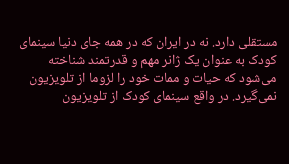مستقلی دارد. نه در ایران که در همه جای دنیا سینمای کودک به عنوان یک ژانر مهم و قدرتمند شناخته می‌شود که حیات و ممات خود را لزوما از تلویزیون نمی‌گیرد. در واقع سینمای کودک از تلویزیون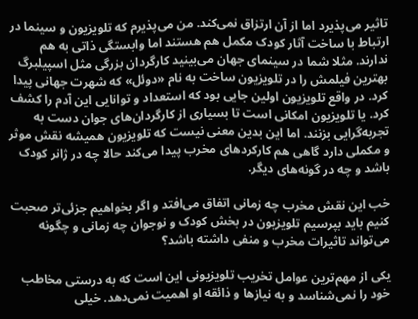تاثیر می‌پذیرد اما از آن ارتزاق نمی‌کند. من می‌پذیرم که تلویزیون و سینما در ارتباط با ساخت آثار کودک مکمل هم هستند اما وابستگی ذاتی به هم ندارند. مثلا شما در سینمای جهان می‌بینید کارگردان بزرگی مثل اسپیلبرگ بهترین فیلمش را در تلویزیون ساخت به نام «دوئل» که شهرت جهانی پیدا کرد. در واقع تلویزیون اولین جایی بود که استعداد و توانایی این آدم را کشف کرد. یا تلویزیون امکانی است تا بسیاری از کارگردان‌های جوان دست به تجربه‌گرایی بزنند. اما این بدین معنی نیست که تلویزیون همیشه نقش موثر و مکملی دارد گاهی هم کارکردهای مخرب پیدا می‌کند حالا چه در ژانر کودک باشد و چه در گونه‌های دیگر.

خب این نقش مخرب چه زمانی اتفاق می‌افتد و اگر بخواهیم جزئی‌تر صحبت کنیم باید بپرسیم تلویزیون در بخش کودک و نوجوان چه زمانی و چگونه می‌تواند تاثیرات مخرب و منفی داشته باشد؟

یکی از مهم‌ترین عوامل تخریب تلویزیونی این است که به درستی مخاطب خود را نمی‌شناسد و به نیازها و ذائقه او اهمیت نمی‌دهد. خیلی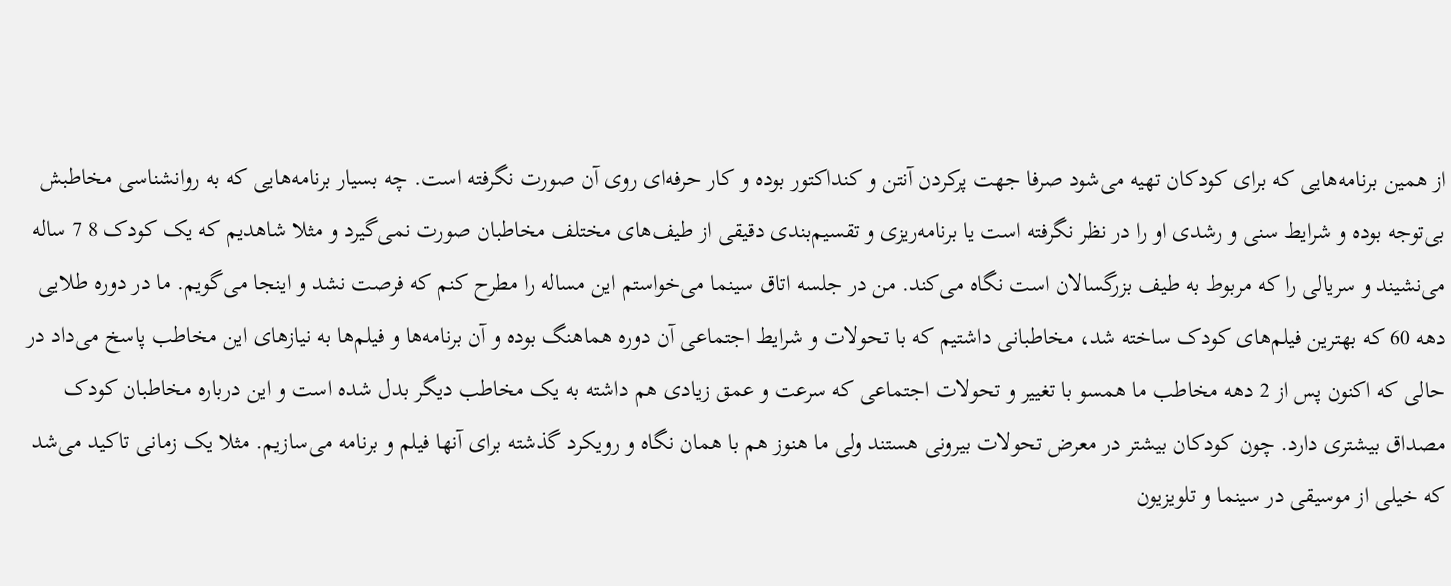از همین برنامه‌هایی که برای کودکان تهیه می‌شود صرفا جهت پرکردن آنتن و کنداکتور بوده و کار حرفه‌ای روی آن صورت نگرفته است. چه بسیار برنامه‌هایی که به روانشناسی مخاطبش بی‌توجه بوده و شرایط سنی و رشدی او را در نظر نگرفته است یا برنامه‌ریزی و تقسیم‌بندی دقیقی از طیف‌های مختلف مخاطبان صورت نمی‌گیرد و مثلا شاهدیم که یک کودک 8 7 ساله می‌نشیند و سریالی را که مربوط به طیف بزرگسالان است نگاه می‌کند. من در جلسه اتاق سینما می‌خواستم این مساله را مطرح کنم که فرصت نشد و اینجا می‌گویم. ما در دوره طلایی دهه 60 که بهترین فیلم‌های کودک ساخته شد، مخاطبانی داشتیم که با تحولات و شرایط اجتماعی آن دوره هماهنگ بوده و آن برنامه‌ها و فیلم‌ها به نیازهای این مخاطب پاسخ می‌داد در حالی که اکنون پس از 2 دهه مخاطب ما همسو با تغییر و تحولات اجتماعی که سرعت و عمق زیادی هم داشته به یک مخاطب دیگر بدل شده است و این درباره مخاطبان کودک مصداق بیشتری دارد. چون کودکان بیشتر در معرض تحولات بیرونی هستند ولی ما هنوز هم با همان نگاه و رویکرد گذشته برای آنها فیلم و برنامه می‌سازیم. مثلا یک زمانی تاکید می‌شد که خیلی از موسیقی در سینما و تلویزیون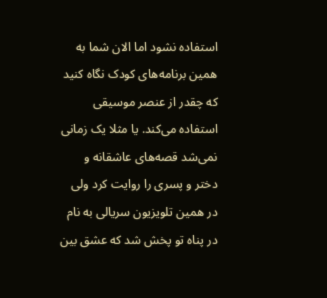استفاده نشود اما الان شما به همین برنامه‌های کودک نگاه کنید که چقدر از عنصر موسیقی استفاده می‌کند. یا مثلا یک زمانی نمی‌شد قصه‌های عاشقانه و دختر و پسری را روایت کرد ولی در همین تلویزیون سریالی به نام در پناه تو پخش شد که عشق بین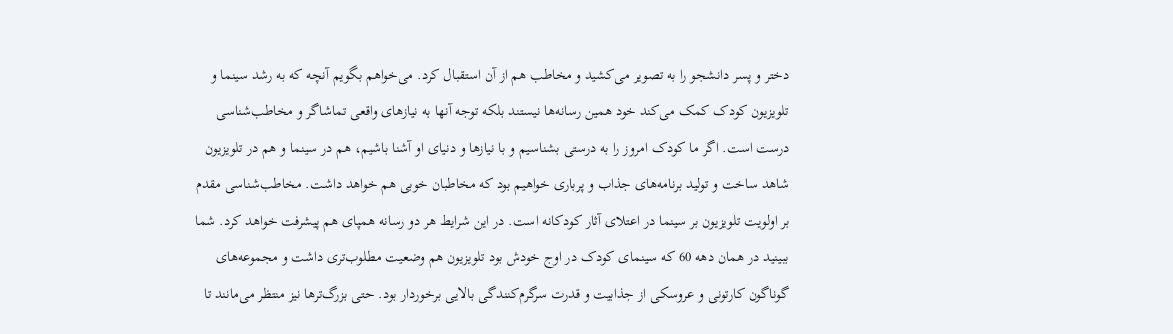دختر و پسر دانشجو را به تصویر می‌کشید و مخاطب هم از آن استقبال کرد. می‌خواهم بگویم آنچه که به رشد سینما و تلویزیون کودک کمک می‌کند خود همین رسانه‌ها نیستند بلکه توجه آنها به نیازهای واقعی تماشاگر و مخاطب‌شناسی درست است. اگر ما کودک امروز را به درستی بشناسیم و با نیازها و دنیای او آشنا باشیم، هم در سینما و هم در تلویزیون شاهد ساخت و تولید برنامه‌های جذاب و پرباری خواهیم بود که مخاطبان خوبی هم خواهد داشت. مخاطب‌شناسی مقدم بر اولویت تلویزیون بر سینما در اعتلای آثار کودکانه است. در این شرایط هر دو رسانه همپای هم پیشرفت خواهد کرد. شما ببینید در همان دهه 60 که سینمای کودک در اوج خودش بود تلویزیون هم وضعیت مطلوب‌تری داشت و مجموعه‌های گوناگون کارتونی و عروسکی از جذابیت و قدرت سرگرم‌کنندگی بالایی برخوردار بود. حتی بزرگ‌ترها نیز منتظر می‌مانند تا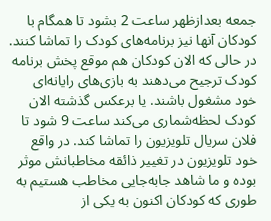جمعه بعدازظهر ساعت 2 بشود تا همگام با کودکان آنها نیز برنامه‌های کودک را تماشا کنند. در حالی که الان کودکان هم موقع پخش برنامه کودک ترجیح می‌دهند به بازی‌های رایانه‌ای خود مشغول باشند. یا برعکس گذشته الان کودک لحظه‌شماری می‌کند ساعت 9 شود تا فلان سریال تلویزیون را تماشا کند. در واقع خود تلویزیون در تغییر ذائقه مخاطبانش موثر بوده و ما شاهد جابه‌جایی مخاطب هستیم به طوری که کودکان اکنون به یکی از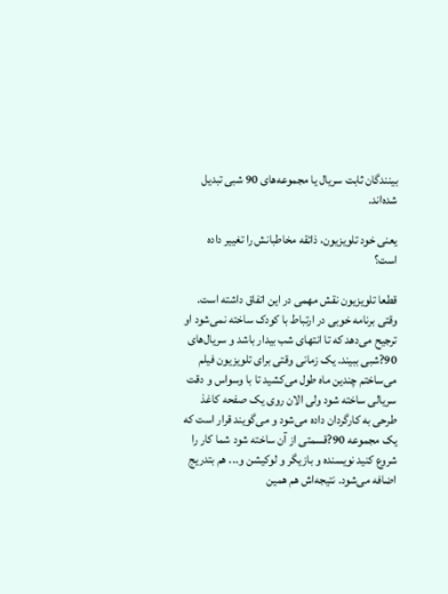بینندگان ثابت سریال یا مجموعه‌های 90 شبی تبدیل شده‌اند.

یعنی خود تلویزیون، ذائقه مخاطبانش را تغییر داده است؟

قطعا تلویزیون نقش مهمی در این اتفاق داشته است. وقتی برنامه خوبی در ارتباط با کودک ساخته نمی‌شود او ترجیح می‌دهد که تا انتهای شب بیدار باشد و سریال‌های 90?شبی ببیند. یک زمانی وقتی برای تلویزیون فیلم می‌ساختم چندین ماه طول می‌کشید تا با وسواس و دقت سریالی ساخته شود ولی الان روی یک صفحه کاغذ طرحی به کارگردان داده می‌شود و می‌گویند قرار است که یک مجموعه 90?قسمتی از آن ساخته شود شما کار را شروع کنید نویسنده و بازیگر و لوکیشن و... هم بتدریج اضافه می‌شود. نتیجه‌اش هم همین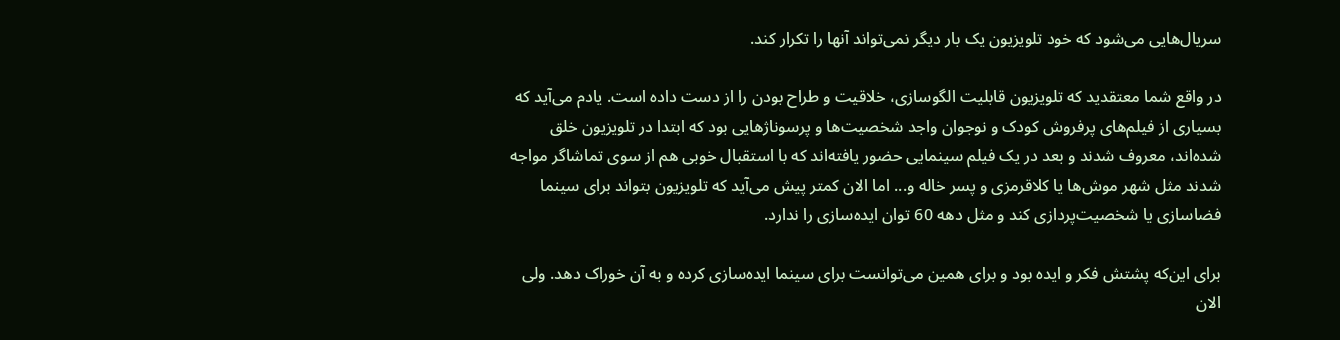سریال‌هایی می‌شود که خود تلویزیون یک بار دیگر نمی‌تواند آنها را تکرار کند.

در واقع شما معتقدید که تلویزیون قابلیت الگوسازی، خلاقیت و طراح بودن را از دست داده است. یادم می‌آید که بسیاری از فیلم‌های پرفروش کودک و نوجوان واجد شخصیت‌ها و پرسوناژهایی بود که ابتدا در تلویزیون خلق شده‌اند، معروف شدند و بعد در یک فیلم سینمایی حضور یافته‌اند که با استقبال خوبی هم از سوی تماشاگر مواجه شدند مثل شهر موش‌ها یا کلاقرمزی و پسر خاله و... اما الان کمتر پیش می‌آید که تلویزیون بتواند برای سینما فضاسازی یا شخصیت‌پردازی کند و مثل دهه 60 توان ایده‌سازی را ندارد.

برای این‌که پشتش فکر و ایده بود و برای همین می‌توانست برای سینما ایده‌سازی کرده و به آن خوراک دهد. ولی الان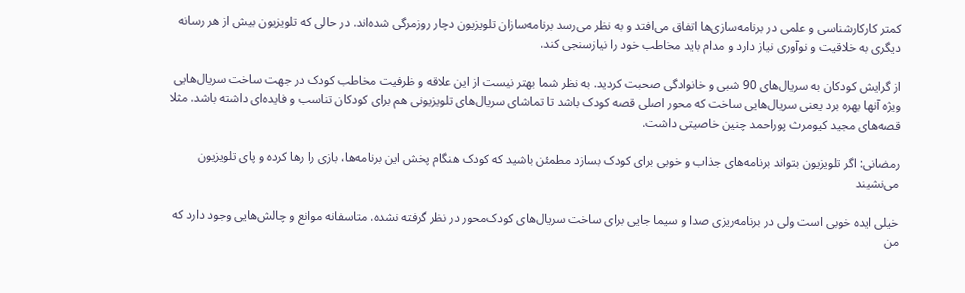کمتر کارکارشناسی و علمی در برنامه‌سازی‌ها اتفاق می‌افتد و به نظر می‌رسد برنامه‌سازان تلویزیون دچار روزمر‌گی شده‌اند. در حالی که تلویزیون بیش از هر رسانه دیگری به خلاقیت و نوآوری نیاز دارد و مدام باید مخاطب خود را نیازسنجی کند.

از گرایش کودکان به سریال‌های 90 شبی و خانوادگی صحبت کردید. به نظر شما بهتر نیست از این علاقه و ظرفیت مخاطب کودک در جهت ساخت سریال‌هایی ویژه آنها بهره برد یعنی سریال‌هایی ساخت که محور اصلی قصه کودک باشد تا تماشای سریال‌های تلویزیونی هم برای کودکان تناسب و فایده‌ای داشته باشد. مثلا قصه‌های مجید کیومرث پوراحمد چنین خاصیتی داشت.

رمضانی: اگر تلویزیون بتواند برنامه‌های جذاب و خوبی برای کودک بسازد مطمئن باشید که کودک هنگام پخش این برنامه‌ها، بازی را رها کرده و پای تلویزیون می‌نشیند

خیلی ایده خوبی است ولی در برنامه‌ریزی صدا و سیما جایی برای ساخت سریال‌های کودک‌محور در نظر گرفته نشده. متاسفانه موانع و چالش‌هایی وجود دارد که من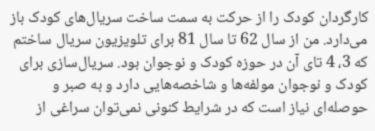کارگردان کودک را از حرکت به سمت ساخت سریال‌های کودک باز می‌دارد. من از سال 62 تا سال 81 برای تلویزیون سریال ساختم که 3، 4 تای آن در حوزه کودک و نوجوان بود. سریال‌سازی برای کودک و نوجوان مولفه‌ها و شاخصه‌هایی دارد و به صبر و حوصله‌ای نیاز است که در شرایط کنونی نمی‌توان سراغی از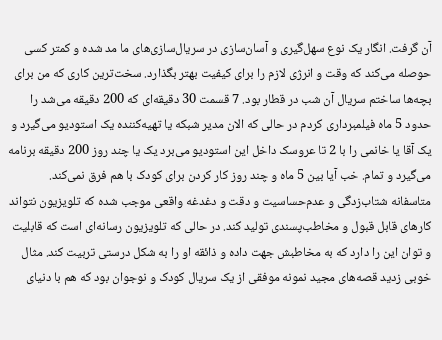آن گرفت. انگار یک نوع سهل‌گیری و آسان‌سازی در سریال‌سازی‌های ما مد شده و کمتر کسی حوصله می‌کند که وقت و انرژی لازم را برای کیفیت بهتر بگذارد. سخت‌ترین کاری که من برای بچه‌ها ساختم سریال آن شب در قطار بود. 7 قسمت 30 دقیقه‌ای که 200 دقیقه می‌شد را حدود 5 ماه فیلمبرداری کردم در حالی که الان مدیر شبکه یا تهیه‌کننده یک استودیو می‌گیرد و یک آقا یا خانمی را با 2 تا عروسک داخل این استودیو می‌برد یک یا چند روز 200 دقیقه برنامه می‌گیرد و تمام. خب آیا بین 5 ماه و چند روز کار کردن برای کودک با هم فرق نمی‌کند. متاسفانه شتاب‌زدگی و عدم‌حساسیت و دقت و دغدغه واقعی موجب شده که تلویزیون نتواند کارهای قابل قبول و مخاطب‌پسندی تولید کند. در حالی که تلویزیون رسانه‌ای است که قابلیت و توان این را دارد که به مخاطبش جهت داده و ذائقه او را به شکل درستی تربیت کند. مثال خوبی زدید قصه‌های مجید نمونه موفقی از یک سریال کودک و نوجوان بود که هم با دنیای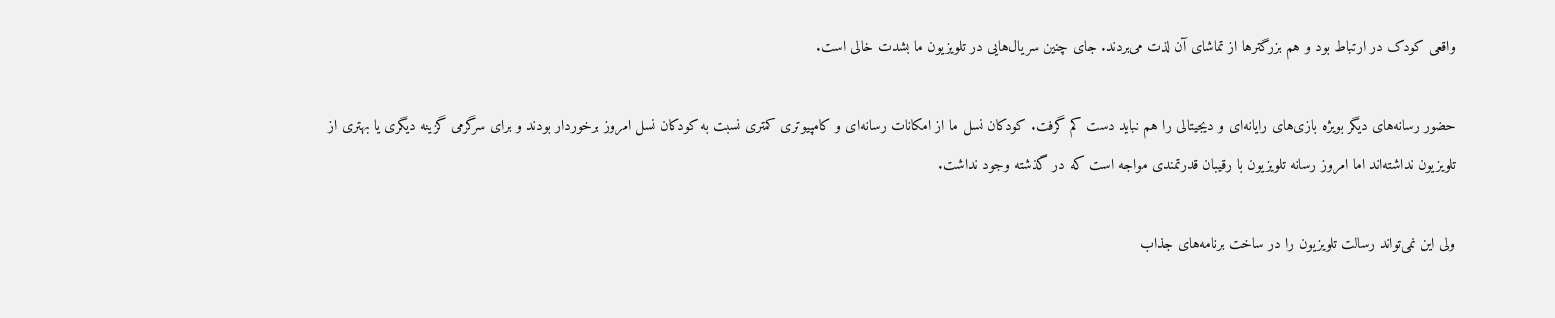واقعی کودک در ارتباط بود و هم بزرگترها از تماشای آن لذت می‌بردند. جای چنین سریال‌هایی در تلویزیون ما بشدت خالی است.

حضور رسانه‌های دیگر بویژه بازی‌های رایانه‌ای و دیجیتالی را هم نباید دست کم گرفت. کودکان نسل ما از امکانات رسانه‌ای و کامپیوتری کمتری نسبت به کودکان نسل امروز برخوردار بودند و برای سرگرمی گزینه دیگری یا بهتری از تلویزیون نداشته‌اند اما امروز رسانه تلویزیون با رقیبان قدرتمندی مواجه است که در گذشته وجود نداشت.

ولی این نمی‌تواند رسالت تلویزیون را در ساخت برنامه‌های جذاب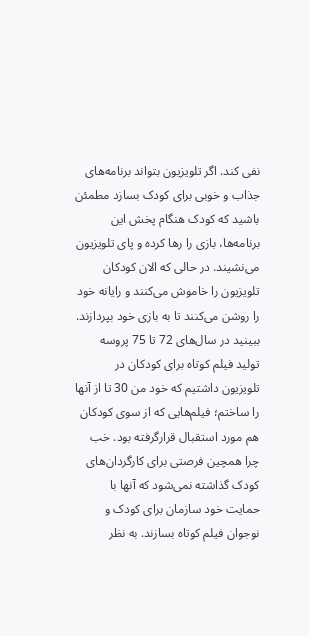نفی کند. اگر تلویزیون بتواند برنامه‌های جذاب و خوبی برای کودک بسازد مطمئن باشید که کودک هنگام پخش این برنامه‌ها، بازی را رها کرده و پای تلویزیون می‌نشیند. در حالی که الان کودکان تلویزیون را خاموش می‌کنند و رایانه خود را روشن می‌کنند تا به بازی خود بپردازند. ببینید در سال‌های 72 تا 75 پروسه تولید فیلم کوتاه برای کودکان در تلویزیون داشتیم که خود من 30 تا از آنها را ساختم؛ فیلم‌هایی که از سوی کودکان هم مورد استقبال قرارگرفته بود. خب چرا همچین فرصتی برای کارگردان‌های کودک گذاشته نمی‌شود که آنها با حمایت خود سازمان برای کودک و نوجوان فیلم کوتاه بسازند. به نظر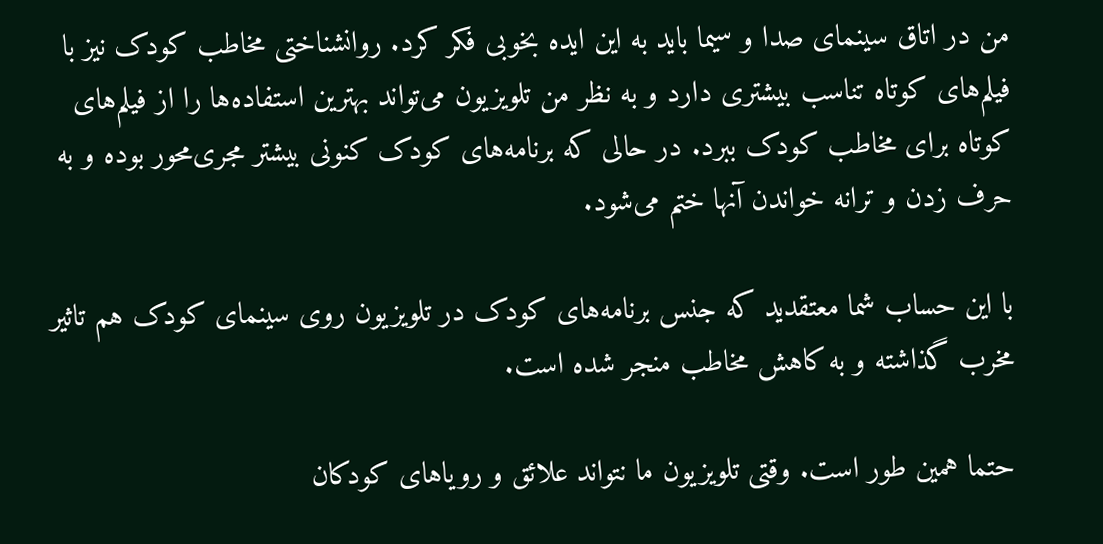من در اتاق سینمای صدا و سیما باید به این ایده بخوبی فکر کرد. روانشناختی مخاطب کودک نیز با فیلم‌های کوتاه تناسب بیشتری دارد و به نظر من تلویزیون می‌تواند بهترین استفاده‌ها را از فیلم‌های کوتاه برای مخاطب کودک ببرد. در حالی که برنامه‌های کودک کنونی بیشتر مجری‌محور بوده و به حرف زدن و ترانه خواندن آنها ختم می‌شود.

با این حساب شما معتقدید که جنس برنامه‌های کودک در تلویزیون روی سینمای کودک هم تاثیر مخرب گذاشته و به کاهش مخاطب منجر شده است.

حتما همین طور است. وقتی تلویزیون ما نتواند علائق و رویاهای کودکان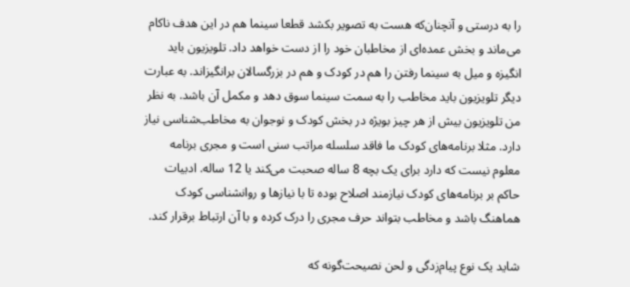را به درستی و آنچنان‌که هست به تصویر بکشد قطعا سینما هم در این هدف ناکام می‌ماند و بخش عمده‌ای از مخاطبان خود را از دست خواهد داد. تلویزیون باید انگیزه و میل به سینما رفتن را هم در کودک و هم در بزرگسالان برانگیزاند. به عبارت دیگر تلویزیون باید مخاطب را به سمت سینما سوق دهد و مکمل آن باشد. به نظر من تلویزیون بیش از هر چیز بویژه در بخش کودک و نوجوان به مخاطب‌شناسی نیاز دارد. مثلا برنامه‌های کودک ما فاقد سلسله مراتب سنی است و مجری برنامه معلوم نیست که دارد برای یک بچه 8 ساله صحبت می‌کند یا 12 ساله. ادبیات حاکم بر برنامه‌های کودک نیازمند اصلاح بوده تا با نیازها و روانشناسی کودک هماهنگ باشد و مخاطب بتواند حرف مجری را درک کرده و با آن ارتباط برقرار کند.

شاید یک نوع پیام‌زدگی و لحن نصیحت‌گونه که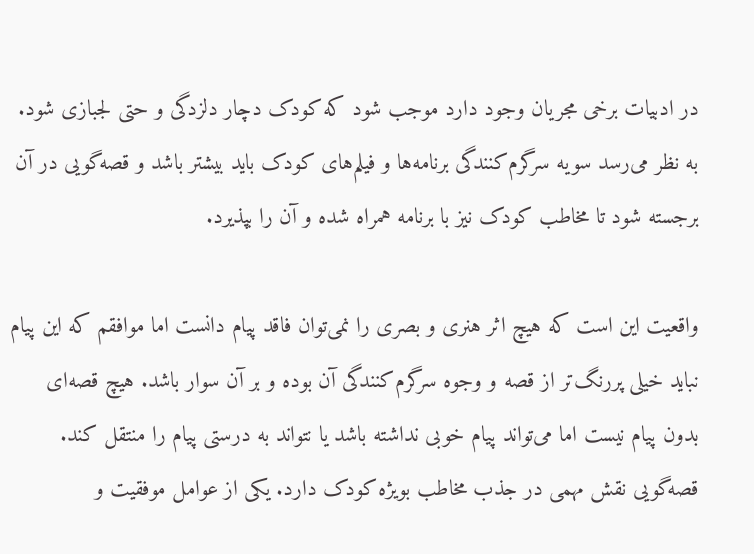در ادبیات برخی مجریان وجود دارد موجب شود که کودک دچار دلزدگی و حتی لجبازی شود. به نظر می‌رسد سویه سرگرم‌کنندگی برنامه‌ها و فیلم‌های کودک باید بیشتر باشد و قصه‌گویی در آن برجسته شود تا مخاطب کودک نیز با برنامه همراه شده و آن را بپذیرد.

واقعیت این است که هیچ اثر هنری و بصری را نمی‌توان فاقد پیام دانست اما موافقم که این پیام نباید خیلی پررنگ‌تر از قصه و وجوه سرگرم‌کنندگی آن بوده و بر آن سوار باشد. هیچ قصه‌ای بدون پیام نیست اما می‌تواند پیام خوبی نداشته باشد یا نتواند به درستی پیام را منتقل کند. قصه‌گویی نقش مهمی در جذب مخاطب بویژه کودک دارد. یکی از عوامل موفقیت و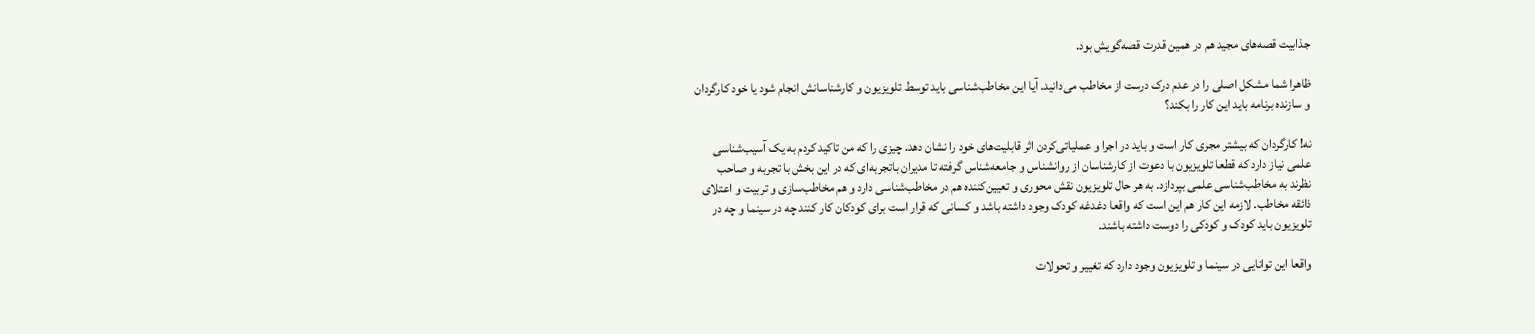جذابیت قصه‌های مجید هم در همین قدرت قصه‌گویش بود.

ظاهرا شما مشکل اصلی را در عدم درک درست از مخاطب می‌دانید. آیا این مخاطب‌شناسی باید توسط تلویزیون و کارشناسانش انجام شود یا خود کارگردان و سازنده برنامه باید این کار را بکند؟

نه! کارگردان که بیشتر مجری کار است و باید در اجرا و عملیاتی‌کردن اثر قابلیت‌های خود را نشان دهد. چیزی را که من تاکید کردم به یک آسیب‌شناسی علمی نیاز دارد که قطعا تلویزیون با دعوت از کارشناسان از روانشناس و جامعه‌شناس گرفته تا مدیران باتجربه‌ای که در این بخش با تجربه و صاحب نظرند به مخاطب‌شناسی علمی بپردازد. به هر حال تلویزیون نقش محوری و تعیین‌کننده هم در مخاطب‌شناسی دارد و هم مخاطب‌سازی و تربیت و اعتلای ذائقه مخاطب. لازمه این کار هم این است که واقعا دغدغه کودک وجود داشته باشد و کسانی که قرار است برای کودکان کار کنند چه در سینما و چه در تلویزیون باید کودک و کودکی را دوست داشته باشند.

واقعا این توانایی در سینما و تلویزیون وجود دارد که تغییر و تحولات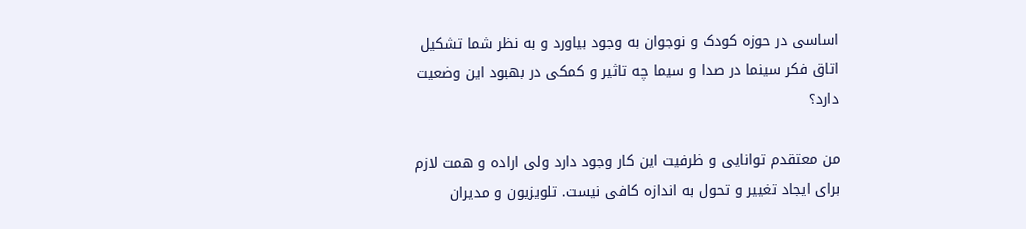اساسی در حوزه کودک و نوجوان به وجود بیاورد و به نظر شما تشکیل اتاق فکر سینما در صدا و سیما چه تاثیر و کمکی در بهبود این وضعیت دارد؟

من معتقدم توانایی و ظرفیت این کار وجود دارد ولی اراده و همت لازم برای ایجاد تغییر و تحول به اندازه کافی نیست. تلویزیون و مدیران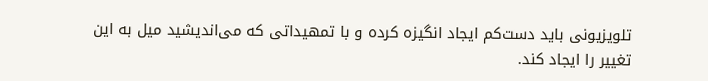تلویزیونی باید دست‌کم ایجاد انگیزه کرده و با تمهیداتی که می‌اندیشید میل به این تغییر را ایجاد کند.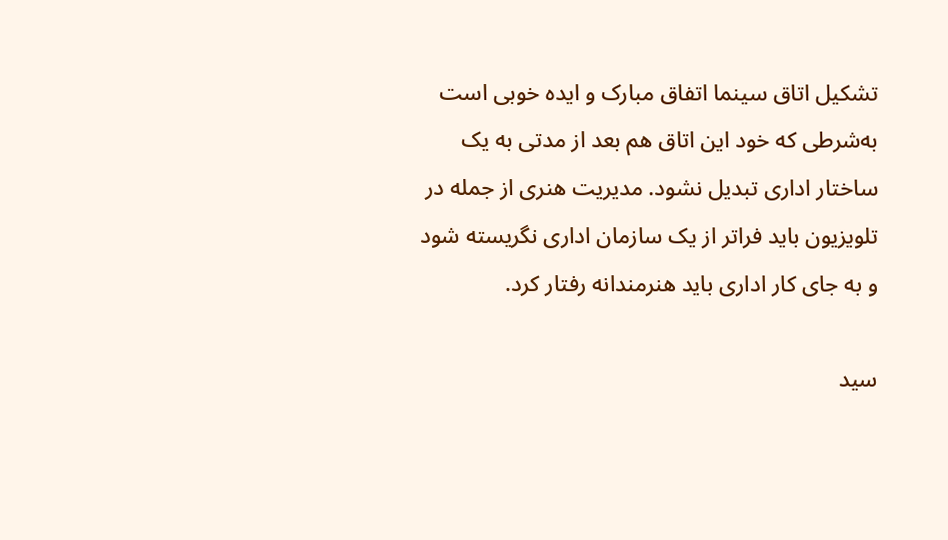تشکیل اتاق سینما اتفاق مبارک و ایده خوبی است به‌شرطی که خود این اتاق هم بعد از مدتی به یک ساختار اداری تبدیل نشود. مدیریت هنری از جمله در تلویزیون باید فراتر از یک سازمان اداری نگریسته شود و به جای کار اداری باید هنرمندانه رفتار کرد.

سید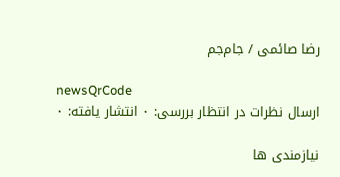رضا صائمی / جام‌جم

newsQrCode
ارسال نظرات در انتظار بررسی: ۰ انتشار یافته: ۰

نیازمندی ها